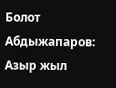Болот Абдыжапаров: Азыр жыл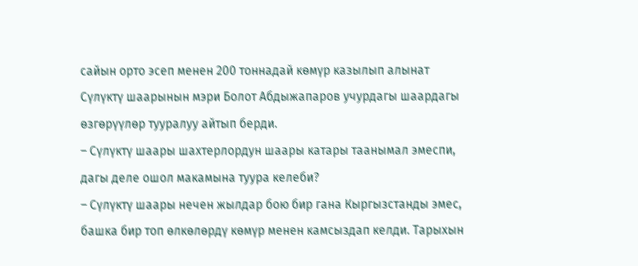сайын орто эсеп менен 200 тоннадай көмүр казылып алынат
Сүлүктү шаарынын мэри Болот Абдыжапаров учурдагы шаардагы өзгөрүүлөр тууралуу айтып берди.
– Сүлүктү шаары шахтерлордун шаары катары таанымал эмеспи, дагы деле ошол макамына туура келеби?
– Сүлүктү шаары нечен жылдар бою бир гана Кыргызстанды эмес, башка бир топ өлкөлөрдү көмүр менен камсыздап келди. Тарыхын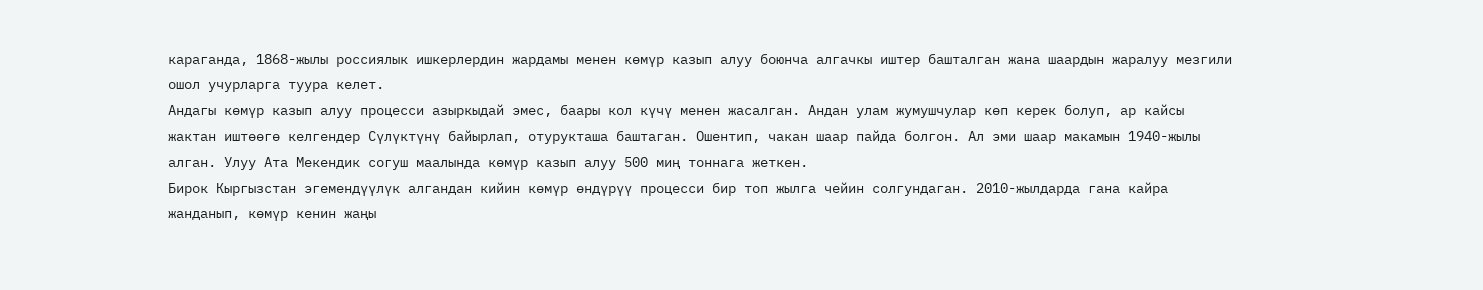караганда, 1868-жылы россиялык ишкерлердин жардамы менен көмүр казып алуу боюнча алгачкы иштер башталган жана шаардын жаралуу мезгили ошол учурларга туура келет.
Андагы көмүр казып алуу процесси азыркыдай эмес, баары кол күчү менен жасалган. Андан улам жумушчулар көп керек болуп, ар кайсы жактан иштөөгө келгендер Сүлүктүнү байырлап, отурукташа баштаган. Ошентип, чакан шаар пайда болгон. Ал эми шаар макамын 1940-жылы алган. Улуу Ата Мекендик согуш маалында көмүр казып алуу 500 миң тоннага жеткен.
Бирок Кыргызстан эгемендүүлүк алгандан кийин көмүр өндүрүү процесси бир топ жылга чейин солгундаган. 2010-жылдарда гана кайра жанданып, көмүр кенин жаңы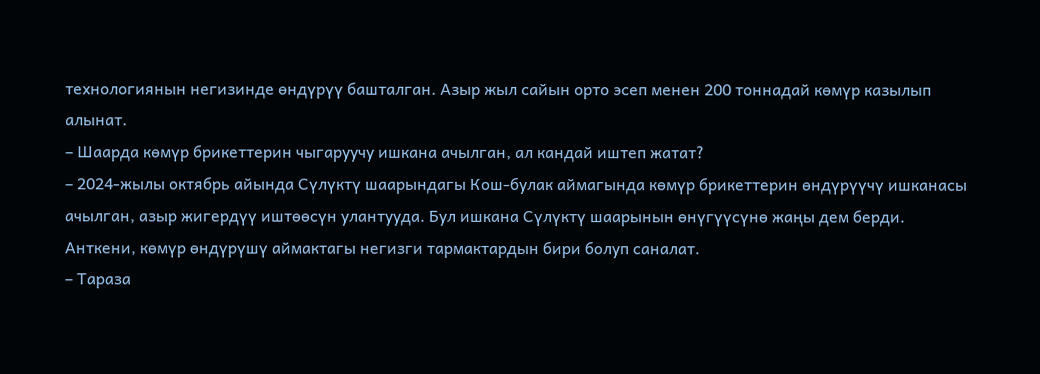технологиянын негизинде өндүрүү башталган. Азыр жыл сайын орто эсеп менен 200 тоннадай көмүр казылып алынат.
– Шаарда көмүр брикеттерин чыгаруучу ишкана ачылган, ал кандай иштеп жатат?
– 2024-жылы октябрь айында Сүлүктү шаарындагы Кош-булак аймагында көмүр брикеттерин өндүрүүчү ишканасы ачылган, азыр жигердүү иштөөсүн улантууда. Бул ишкана Сүлүктү шаарынын өнүгүүсүнө жаңы дем берди. Анткени, көмүр өндүрүшү аймактагы негизги тармактардын бири болуп саналат.
– Тараза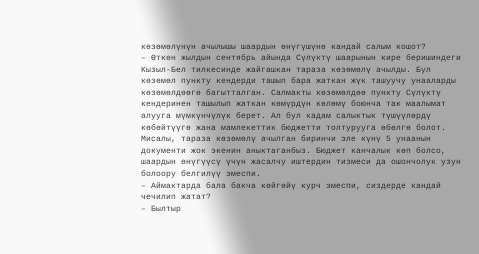көзөмөлүнүн ачылышы шаардын өнүгүшүнө кандай салым кошот?
– Өткөн жылдын сентябрь айында Сүлүктү шаарынын кире беришиндеги Кызыл-Бел тилкесинде жайгашкан тараза көзөмөлү ачылды. Бул көзөмөл пункту кендерди ташып бара жаткан жүк ташуучу унааларды көзөмөлдөөгө багытталган. Салмакты көзөмөлдөө пункту Сүлүктү кендеринен ташылып жаткан көмүрдүн көлөмү боюнча так маалымат алууга мүмкүнчүлүк берет. Ал бул кадам салыктык түшүүлөрдү көбөйтүүгө жана мамлекеттик бюджетти толтурууга өбөлгө болот. Мисалы, тараза көзөмөлү ачылган биринчи эле күнү 5 унаанын документи жок экенин аныктаганбыз. Бюджет канчалык көп болсо, шаардын өнүгүүсү үчүн жасалчу иштердин тизмеси да ошончолук узун болоору белгилүү эмеспи.
– Аймактарда бала бакча көйгөйү курч эмеспи, сиздерде кандай чечилип жатат?
– Былтыр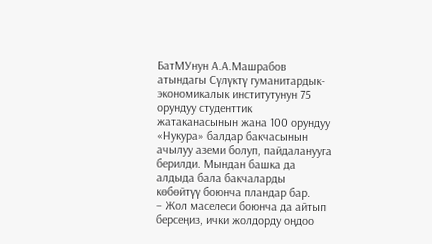БатМУнун А.А.Машрабов атындагы Сүлүктү гуманитардык-экономикалык институтунун 75 орундуу студенттик жатаканасынын жана 100 орундуу «Нукура» балдар бакчасынын ачылуу аземи болуп, пайдаланууга берилди. Мындан башка да алдыда бала бакчаларды көбөйтүү боюнча пландар бар.
– Жол маселеси боюнча да айтып берсеңиз, ички жолдорду оңдоо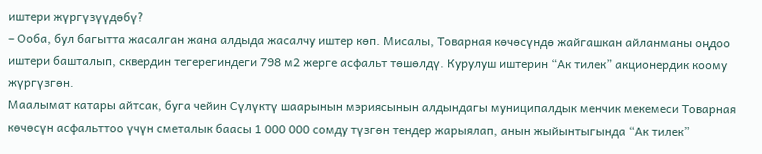иштери жүргүзүүдөбү?
– Ооба, бул багытта жасалган жана алдыда жасалчу иштер көп. Мисалы, Товарная көчөсүндө жайгашкан айланманы оңдоо иштери башталып, сквердин тегерегиндеги 798 м2 жерге асфальт төшөлдү. Курулуш иштерин “Ак тилек” акционердик коому жүргүзгөн.
Маалымат катары айтсак, буга чейин Сүлүктү шаарынын мэриясынын алдындагы муниципалдык менчик мекемеси Товарная көчөсүн асфальттоо үчүн сметалык баасы 1 000 000 сомду түзгөн тендер жарыялап, анын жыйынтыгында “Ак тилек”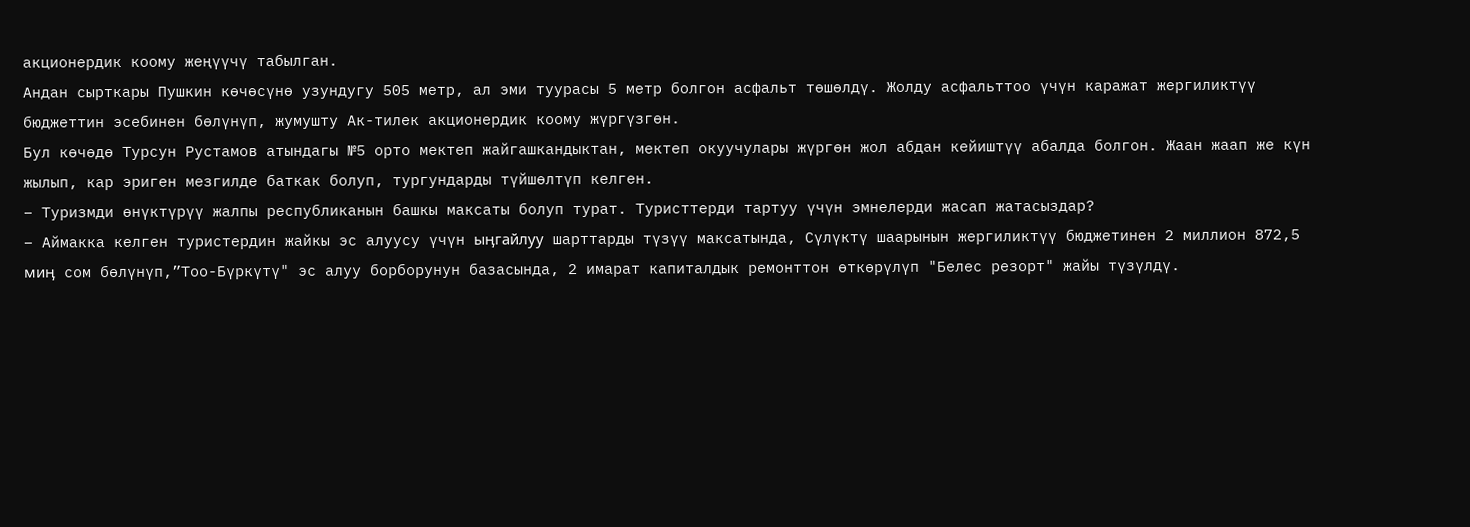акционердик коому жеңүүчү табылган.
Андан сырткары Пушкин көчөсүнө узундугу 505 метр, ал эми туурасы 5 метр болгон асфальт төшөлдү. Жолду асфальттоо үчүн каражат жергиликтүү бюджеттин эсебинен бөлүнүп, жумушту Ак-тилек акционердик коому жүргүзгөн.
Бул көчөдө Турсун Рустамов атындагы №5 орто мектеп жайгашкандыктан, мектеп окуучулары жүргөн жол абдан кейиштүү абалда болгон. Жаан жаап же күн жылып, кар эриген мезгилде баткак болуп, тургундарды түйшөлтүп келген.
– Туризмди өнүктүрүү жалпы республиканын башкы максаты болуп турат. Туристтерди тартуу үчүн эмнелерди жасап жатасыздар?
– Аймакка келген туристердин жайкы эс алуусу үчүн ыӊгайлуу шарттарды түзүү максатында, Сүлүктү шаарынын жергиликтүү бюджетинен 2 миллион 872,5 миӊ сом бөлүнүп,”Тоо-Бүркүтү" эс алуу борборунун базасында, 2 имарат капиталдык ремонттон өткөрүлүп "Белес резорт" жайы түзүлдү.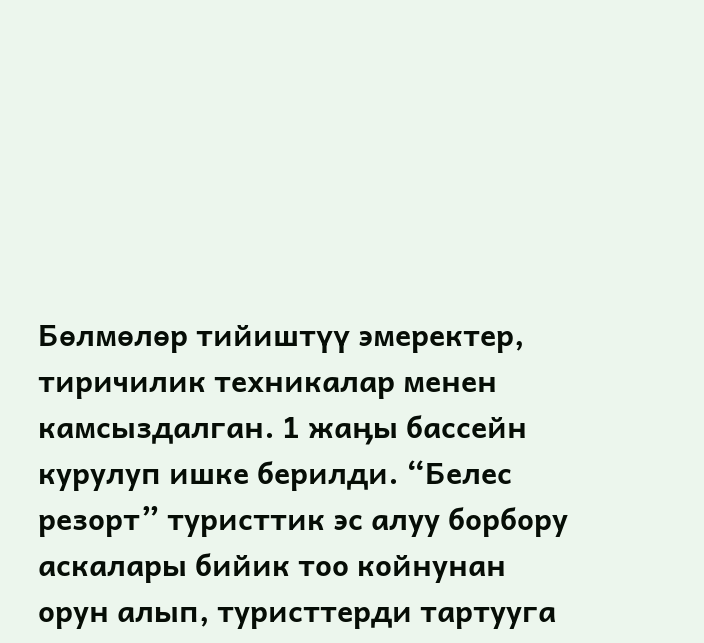Бөлмөлөр тийиштүү эмеректер, тиричилик техникалар менен камсыздалган. 1 жаӊы бассейн курулуп ишке берилди. “Белес резорт” туристтик эс алуу борбору аскалары бийик тоо койнунан орун алып, туристтерди тартууга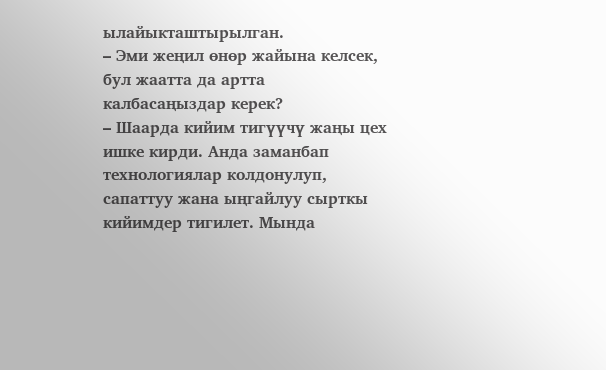ылайыкташтырылган.
– Эми жеңил өнөр жайына келсек, бул жаатта да артта калбасаңыздар керек?
– Шаарда кийим тигүүчү жаңы цех ишке кирди. Анда заманбап технологиялар колдонулуп, сапаттуу жана ыңгайлуу сырткы кийимдер тигилет. Мында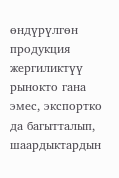өндүрүлгөн продукция жергиликтүү рынокто гана эмес, экспортко да багытталып, шаардыктардын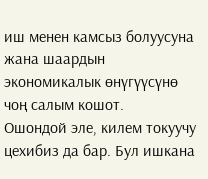иш менен камсыз болуусуна жана шаардын экономикалык өнүгүүсүнө чоң салым кошот.
Ошондой эле, килем токуучу цехибиз да бар. Бул ишкана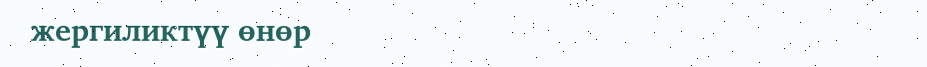жергиликтүү өнөр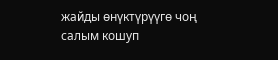жайды өнүктүрүүгө чоң салым кошуп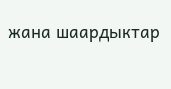жана шаардыктар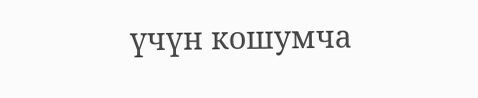үчүн кошумча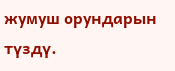жумуш орундарын түздү.